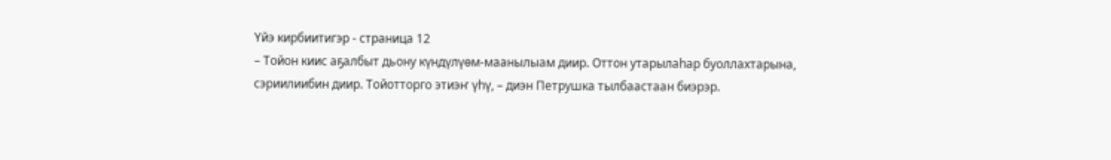Үйэ кирбиитигэр - страница 12
– Тойон киис аҕалбыт дьону күндүлүөм-маанылыам диир. Оттон утарылаһар буоллахтарына, сэриилиибин диир. Тойотторго этиэҥ үһү, – диэн Петрушка тылбаастаан биэрэр.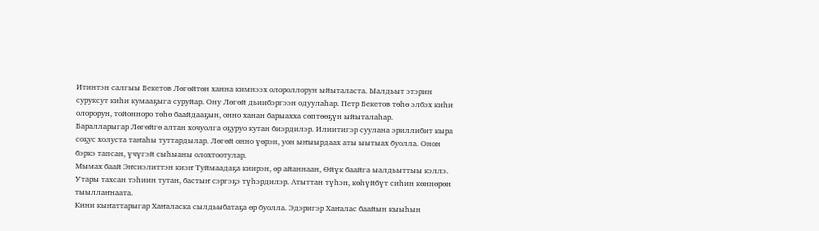Итинтэн салгыы Бекетов Лөгөйтөн ханна кимнээх олороллорун ыйыталаста. Ыалдьыт этэрин суруксут киһи кумааҕыга суруйар. Ону Лөгөй дьиибэргээн одуулаһар. Петр Бекетов төһө элбэх киһи олорорун, тойонноро төһө баайдааҕын, онно ханан барыахха сөптөөҕүн ыйыталаһар.
Баралларыгар Лөгөйгө алтан хочуолга оҕуруо кутан биэрдилэр. Илиитигэр суулана эриллибит кыра соҕус холуста таҥаһы туттардылар. Лөгөй онно үөрэн, уон ыҥыырдаах аты ыытыах буолла. Онон бэркэ тапсан, үчүгэй сыһыаны олохтоотулар.
Мымах баай Эҥсиэлиттэн киэҥ Туймаадаҕа киирэн, өр айаннаан, Өйүк баайга ыалдьыттыы кэллэ. Утары тахсан тэһиин тутан, бастыҥ сэргэҕэ түһэрдилэр. Атыттан түһэн, көһүйбүт сиһин көннөрөн тыыллаҥнаата.
Кини кыҥаттарыгар Хаҥаласка сылдьыбатаҕа өр буолла. Эдэригэр Хаҥалас баайын кыыһын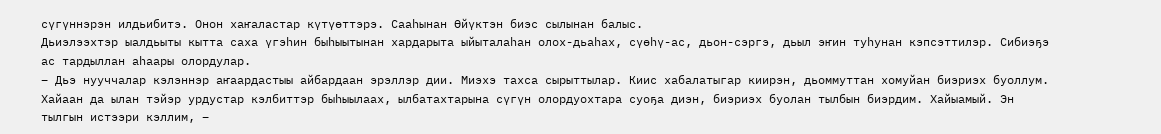сүгүннэрэн илдьибитэ. Онон хаҥаластар күтүөттэрэ. Сааһынан Өйүктэн биэс сылынан балыс.
Дьиэлээхтэр ыалдьыты кытта саха үгэһин быһыытынан хардарыта ыйыталаһан олох-дьаһах, сүөһү-ас, дьон-сэргэ, дьыл эҥин туһунан кэпсэттилэр. Сибиэҕэ ас тардыллан аһаары олордулар.
– Дьэ нууччалар кэлэннэр аҥаардастыы айбардаан эрэллэр дии. Миэхэ тахса сырыттылар. Киис хабалатыгар киирэн, дьоммуттан хомуйан биэриэх буоллум. Хайаан да ылан тэйэр урдустар кэлбиттэр быһыылаах, ылбатахтарына сүгүн олордуохтара суоҕа диэн, биэриэх буолан тылбын биэрдим. Хайыамый. Эн тылгын истээри кэллим, –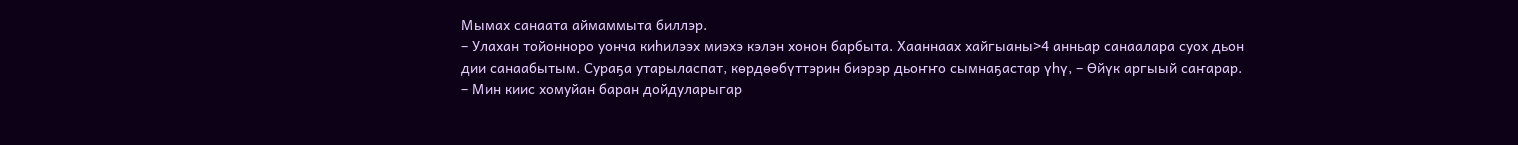Мымах санаата аймаммыта биллэр.
– Улахан тойонноро уонча киһилээх миэхэ кэлэн хонон барбыта. Хааннаах хайгыаны>4 анньар санаалара суох дьон дии санаабытым. Сураҕа утарыласпат, көрдөөбүттэрин биэрэр дьоҥҥо сымнаҕастар үһү, – Өйүк аргыый саҥарар.
– Мин киис хомуйан баран дойдуларыгар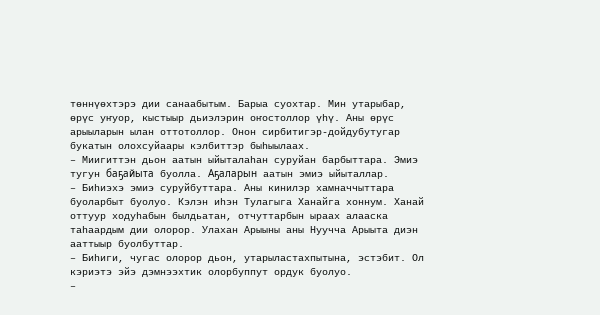төннүөхтэрэ дии санаабытым. Барыа суохтар. Мин утарыбар, өрүс уҥуор, кыстыыр дьиэлэрин оҥостоллор үһү. Аны өрүс арыыларын ылан оттотоллор. Онон сирбитигэр-дойдубутугар букатын олохсуйаары кэлбиттэр быһыылаах.
– Миигиттэн дьон аатын ыйыталаһан суруйан барбыттара. Эмиэ тугун баҕайыта буолла. Аҕаларын аатын эмиэ ыйыталлар.
– Биһиэхэ эмиэ суруйбуттара. Аны кинилэр хамначчыттара буоларбыт буолуо. Кэлэн иһэн Тулагыга Ханайга хоннум. Ханай оттуур ходуһабын былдьатан, отчуттарбын ыраах алааска таһаардым дии олорор. Улахан Арыыны аны Нуучча Арыыта диэн ааттыыр буолбуттар.
– Биһиги, чугас олорор дьон, утарыластахпытына, эстэбит. Ол кэриэтэ эйэ дэмнээхтик олорбуппут ордук буолуо.
–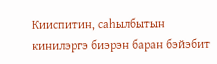Кииспитин, саһылбытын кинилэргэ биэрэн баран бэйэбит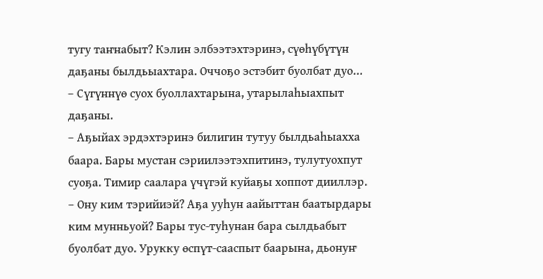тугу таҥнабыт? Кэлин элбээтэхтэринэ, сүөһүбүтүн даҕаны былдьыахтара. Оччоҕо эстэбит буолбат дуо…
– Сүгүннүө суох буоллахтарына, утарылаһыахпыт даҕаны.
– Аҕыйах эрдэхтэринэ билигин тутуу былдьаһыахха баара. Бары мустан сэриилээтэхпитинэ, тулутуохпут суоҕа. Тимир саалара үчүгэй куйаҕы хоппот дииллэр.
– Ону ким тэрийиэй? Аҕа ууһун аайыттан баатырдары ким мунньуой? Бары тус-туһунан бара сылдьабыт буолбат дуо. Урукку өспүт-сааспыт баарына, дьонуҥ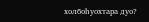холбоһуохтара дуо?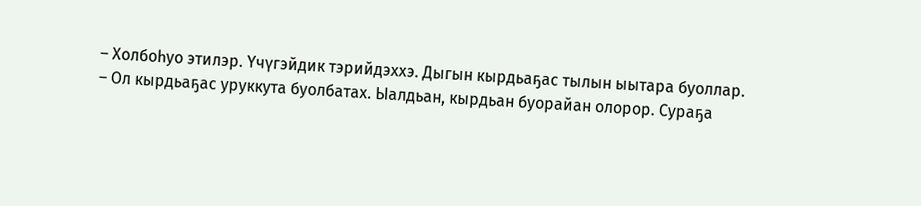– Холбоһуо этилэр. Үчүгэйдик тэрийдэххэ. Дыгын кырдьаҕас тылын ыытара буоллар.
– Ол кырдьаҕас уруккута буолбатах. Ыалдьан, кырдьан буорайан олорор. Сураҕа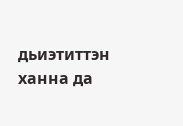дьиэтиттэн ханна да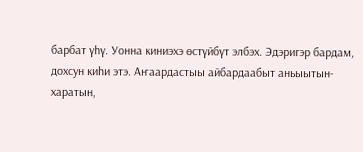барбат үһү. Уонна киниэхэ өстүйбүт элбэх. Эдэригэр бардам, дохсун киһи этэ. Аҥаардастыы айбардаабыт аньыытын-харатын,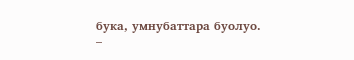бука, умнубаттара буолуо.
–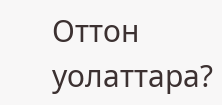Оттон уолаттара?